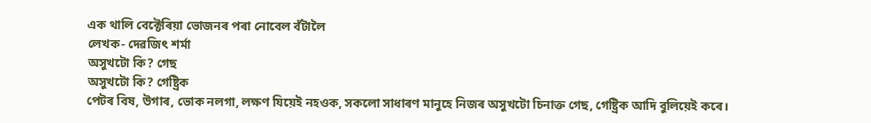এক থালি বেক্টেৰিয়া ভোজনৰ পৰা নোবেল বঁটালৈ
লেখক- দেৱজিৎ শৰ্মা
অসুখটো কি? গেছ
অসুখটো কি? গেষ্ট্ৰিক
পেটৰ বিষ, উগাৰ, ভোক নলগা, লক্ষণ যিয়েই নহওক, সকলো সাধাৰণ মানুহে নিজৰ অসুখটো চিনাক্ত গেছ, গেষ্ট্ৰিক আদি বুলিয়েই কৰে।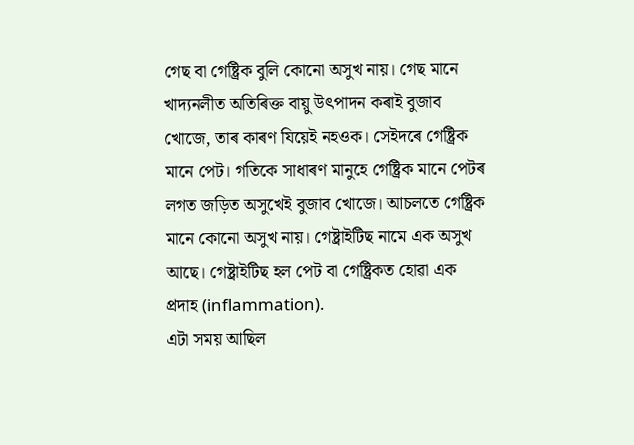গেছ বা গেষ্ট্ৰিক বুলি কোনো অসুখ নায়। গেছ মানে খাদ্যনলীত অতিৰিক্ত বায়ু উৎপাদন কৰাই বুজাব খোজে, তাৰ কাৰণ যিয়েই নহওক। সেইদৰে গেষ্ট্ৰিক মানে পেট। গতিকে সাধাৰণ মানুহে গেষ্ট্ৰিক মানে পেটৰ লগত জড়িত অসুখেই বুজাব খোজে। আচলতে গেষ্ট্ৰিক মানে কোনো অসুখ নায়। গেষ্ট্ৰাইটিছ নামে এক অসুখ আছে। গেষ্ট্ৰাইটিছ হল পেট বা গেষ্ট্ৰিকত হোৱা এক প্ৰদাহ (inflammation).
এটা সময় আছিল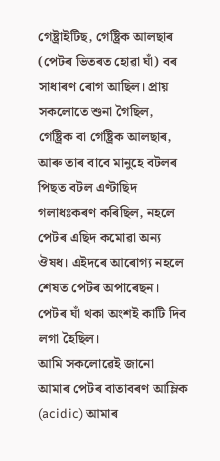গেষ্ট্ৰাইটিছ, গেষ্ট্ৰিক আলছাৰ (পেটৰ ভিতৰত হোৱা ঘাঁ) বৰ সাধাৰণ ৰোগ আছিল। প্ৰায় সকলোতে শুনা গৈছিল, গেষ্ট্ৰিক বা গেষ্ট্ৰিক আলছাৰ, আৰু তাৰ বাবে মানুহে বটলৰ পিছত বটল এণ্টাছিদ গলাধঃকৰণ কৰিছিল, নহলে পেটৰ এছিদ কমোৱা অন্য ঔষধ। এইদৰে আৰোগ্য নহলে শেষত পেটৰ অপাৰেছন। পেটৰ ঘাঁ থকা অংশই কাটি দিব লগা হৈছিল।
আমি সকলোৱেই জানো আমাৰ পেটৰ বাতাবৰণ আম্লিক (acidic) আমাৰ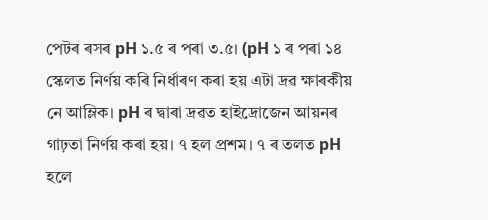পেটৰ ৰসৰ pH ১.৫ ৰ পৰা ৩.৫। (pH ১ ৰ পৰা ১৪ স্কেলত নিৰ্ণয় কৰি নিৰ্ধাৰণ কৰা হয় এটা দ্ৰৱ ক্ষাৰকীয় নে আম্লিক। pH ৰ দ্বাৰা দ্ৰৱত হাইদ্ৰোজেন আয়নৰ গাঢ়তা নিৰ্ণয় কৰা হয়। ৭ হল প্ৰশম। ৭ ৰ তলত pH হলে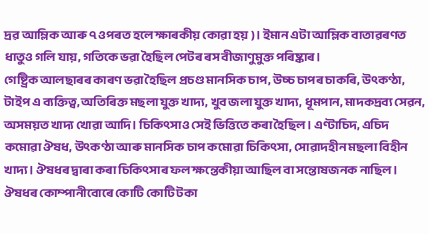দ্ৰৱ আম্লিক আৰু ৭ ওপৰত হলে ক্ষাৰকীয় কোৱা হয়)। ইমান এটা আম্লিক বাতাৱৰণত ধাতুও গলি যায়, গতিকে ভৱা হৈছিল পেটৰ ৰস বীজাণুমুক্ত পৰিষ্কাৰ।
গেষ্ট্ৰিক আলছাৰৰ কাৰণ ভৱা হৈছিল প্ৰচণ্ড মানসিক চাপ, উচ্চ চাপৰ চাকৰি, উৎকণ্ঠা, টাইপ এ ব্যক্তিত্ব, অতিৰিক্ত মছলা যুক্ত খাদ্য, খুব জলা যুক্ত খাদ্য, ধূমপান, মাদকদ্ৰব্য সেৱন, অসময়ত খাদ্য খোৱা আদি। চিকিৎসাও সেই ভিত্তিতে কৰা হৈছিল। এণ্টাচিদ, এচিদ কমোৱা ঔষধ, উৎকণ্ঠা আৰু মানসিক চাপ কমোৱা চিকিৎসা, সোৱাদহীন মছলা বিহীন খাদ্য। ঔষধৰ দ্বাৰা কৰা চিকিৎসাৰ ফল ক্ষন্তেকীয়া আছিল বা সন্তোষজনক নাছিল। ঔষধৰ কোম্পানীবোৰে কোটি কোটি টকা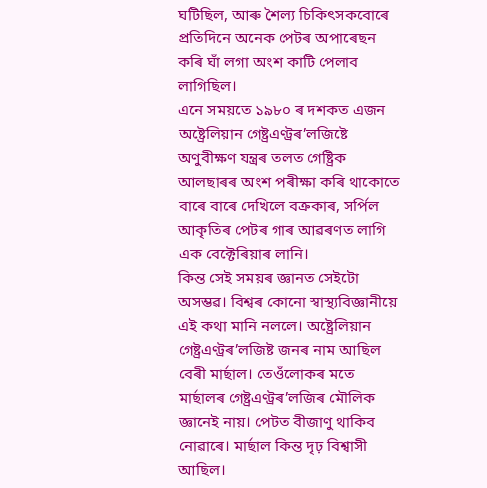ঘটিছিল, আৰু শৈল্য চিকিৎসকবোৰে প্ৰতিদিনে অনেক পেটৰ অপাৰেছন কৰি ঘাঁ লগা অংশ কাটি পেলাব লাগিছিল।
এনে সময়তে ১৯৮০ ৰ দশকত এজন অষ্ট্ৰেলিয়ান গেষ্ট্ৰএণ্ট্ৰৰ’লজিষ্টে অণুবীক্ষণ যন্ত্ৰৰ তলত গেষ্ট্ৰিক আলছাৰৰ অংশ পৰীক্ষা কৰি থাকোতে বাৰে বাৰে দেখিলে বক্ৰকাৰ, সৰ্পিল আকৃতিৰ পেটৰ গাৰ আৱৰণত লাগি এক বেক্টেৰিয়াৰ লানি।
কিন্ত সেই সময়ৰ জ্ঞানত সেইটো অসম্ভৱ। বিশ্বৰ কোনো স্বাস্থ্যবিজ্ঞানীয়ে এই কথা মানি নললে। অষ্ট্ৰেলিয়ান গেষ্ট্ৰএণ্ট্ৰৰ’লজিষ্ট জনৰ নাম আছিল বেৰী মাৰ্ছাল। তেওঁলোকৰ মতে মাৰ্ছালৰ গেষ্ট্ৰএণ্ট্ৰৰ’লজিৰ মৌলিক জ্ঞানেই নায়। পেটত বীজাণু থাকিব নোৱাৰে। মাৰ্ছাল কিন্ত দৃঢ় বিশ্বাসী আছিল।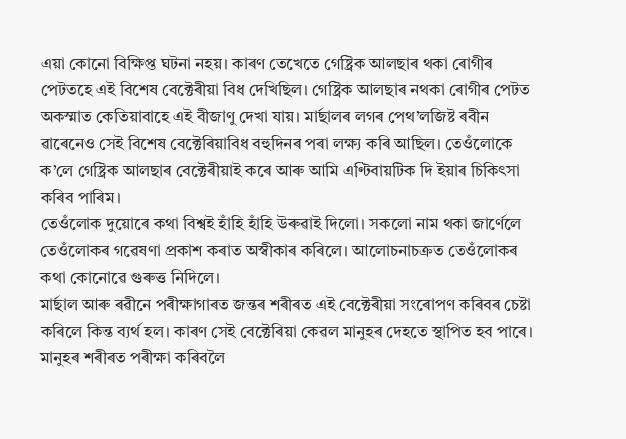এয়া কোনো বিক্ষিপ্ত ঘটনা নহয়। কাৰণ তেখেতে গেষ্ট্ৰিক আলছাৰ থকা ৰোগীৰ পেটতহে এই বিশেষ বেক্টেৰীয়া বিধ দেখিছিল। গেষ্ট্ৰিক আলছাৰ নথকা ৰোগীৰ পেটত অকস্মাত কেতিয়াবাহে এই বীজাণু দেখা যায়। মাৰ্ছালৰ লগৰ পেথ’লজিষ্ট ৰবীন ৱাৰেনেও সেই বিশেষ বেক্টেৰিয়াবিধ বহুদিনৰ পৰা লক্ষ্য কৰি আছিল। তেওঁলোকে ক’লে গেষ্ট্ৰিক আলছাৰ বেক্টেৰীয়াই কৰে আৰু আমি এণ্টিবায়টিক দি ইয়াৰ চিকিৎসা কৰিব পাৰিম।
তেওঁলোক দুয়োৰে কথা বিশ্বই হাঁহি হাঁহি উৰুৱাই দিলো। সকলো নাম থকা জাৰ্ণেলে তেওঁলোকৰ গৱেষণা প্ৰকাশ কৰাত অস্বীকাৰ কৰিলে। আলোচনাচক্ৰত তেওঁলোকৰ কথা কোনোৱে গুৰুত্ত নিদিলে।
মাৰ্ছাল আৰু ৰৱীনে পৰীক্ষাগাৰত জন্তৰ শৰীৰত এই বেক্টেৰীয়া সংৰোপণ কৰিবৰ চেষ্টা কৰিলে কিন্ত ব্যৰ্থ হল। কাৰণ সেই বেক্টেৰিয়া কেৱল মানুহৰ দেহতে স্থাপিত হব পাৰে। মানুহৰ শৰীৰত পৰীক্ষা কৰিবলৈ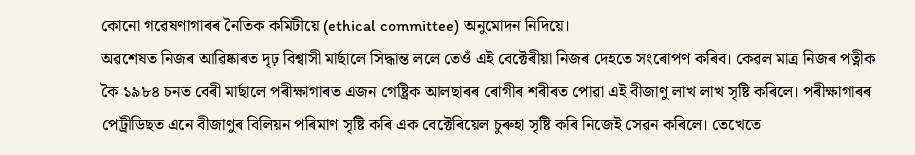কোনো গৱেষণাগাৰৰ নৈতিক কমিটীয়ে (ethical committee) অনুমোদন নিদিয়ে।
অৱশেষত নিজৰ আৱিষ্কাৰত দৃঢ় বিশ্বাসী মাৰ্ছালে সিদ্ধান্ত ললে তেওঁ এই বেক্টেৰীয়া নিজৰ দেহতে সংৰোপণ কৰিব। কেৱল মাত্ৰ নিজৰ পত্নীক কৈ ১৯৮৪ চনত বেৰী মাৰ্ছালে পৰীক্ষাগাৰত এজন গেষ্ট্ৰিক আলছাৰৰ ৰোগীৰ শৰীৰত পোৱা এই বীজাণু লাখ লাখ সৃষ্টি কৰিলে। পৰীক্ষাগাৰৰ পেট্ৰীডিছত এনে বীজাণুৰ বিলিয়ন পৰিমাণ সৃষ্টি কৰি এক বেক্টেৰিয়েল চুৰুহা সৃষ্টি কৰি নিজেই সেৱন কৰিলে। তেখেতে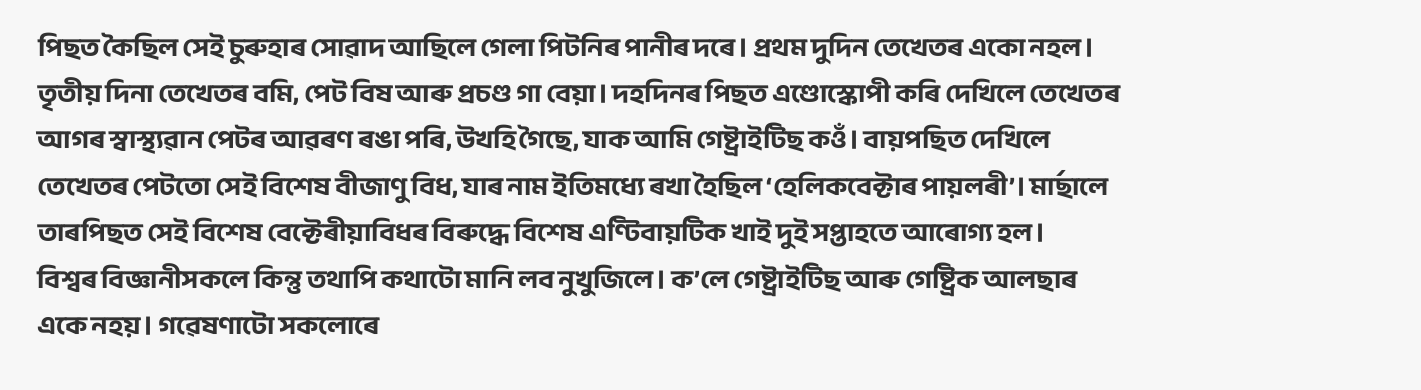পিছত কৈছিল সেই চুৰুহাৰ সোৱাদ আছিলে গেলা পিটনিৰ পানীৰ দৰে। প্ৰথম দুদিন তেখেতৰ একো নহল। তৃতীয় দিনা তেখেতৰ বমি, পেট বিষ আৰু প্ৰচণ্ড গা বেয়া। দহদিনৰ পিছত এণ্ডোস্কোপী কৰি দেখিলে তেখেতৰ আগৰ স্বাস্থ্যৱান পেটৰ আৱৰণ ৰঙা পৰি, উখহি গৈছে, যাক আমি গেষ্ট্ৰাইটিছ কওঁ। বায়পছিত দেখিলে তেখেতৰ পেটতো সেই বিশেষ বীজাণু বিধ, যাৰ নাম ইতিমধ্যে ৰখা হৈছিল ‘হেলিকবেক্টাৰ পায়লৰী’। মাৰ্ছালে তাৰপিছত সেই বিশেষ বেক্টেৰীয়াবিধৰ বিৰুদ্ধে বিশেষ এণ্টিবায়টিক খাই দুই সপ্তাহতে আৰোগ্য হল।
বিশ্বৰ বিজ্ঞানীসকলে কিন্তু তথাপি কথাটো মানি লব নুখুজিলে। ক’লে গেষ্ট্ৰাইটিছ আৰু গেষ্ট্ৰিক আলছাৰ একে নহয়। গৱেষণাটো সকলোৰে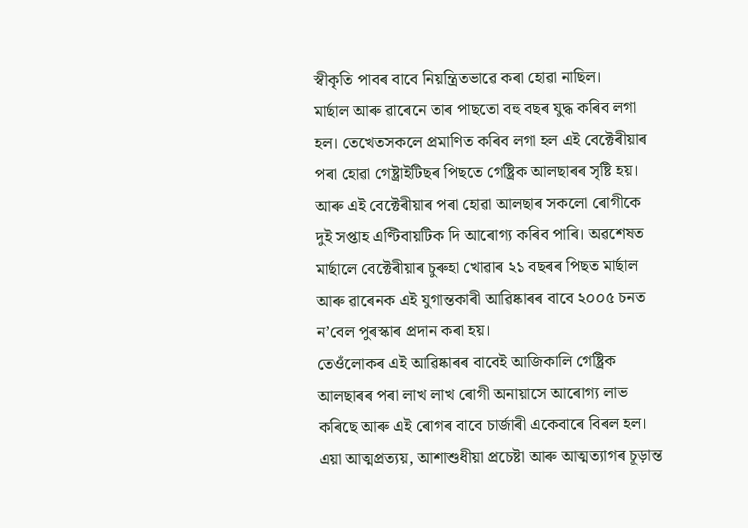স্বীকৃতি পাবৰ বাবে নিয়ন্ত্ৰিতভাৱে কৰা হোৱা নাছিল।
মাৰ্ছাল আৰু ৱাৰেনে তাৰ পাছতো বহু বছৰ যুদ্ধ কৰিব লগা হল। তেখেতসকলে প্ৰমাণিত কৰিব লগা হল এই বেক্টেৰীয়াৰ পৰা হোৱা গেষ্ট্ৰাইটিছৰ পিছতে গেষ্ট্ৰিক আলছাৰৰ সৃষ্টি হয়। আৰু এই বেক্টেৰীয়াৰ পৰা হোৱা আলছাৰ সকলো ৰোগীকে দুই সপ্তাহ এণ্টিবায়টিক দি আৰোগ্য কৰিব পাৰি। অৱশেষত মাৰ্ছালে বেক্টেৰীয়াৰ চুৰুহা খোৱাৰ ২১ বছৰৰ পিছত মাৰ্ছাল আৰু ৱাৰেনক এই যুগান্তকাৰী আৱিষ্কাৰৰ বাবে ২০০৫ চনত ন’বেল পুৰস্কাৰ প্ৰদান কৰা হয়।
তেওঁলোকৰ এই আৱিষ্কাৰৰ বাবেই আজিকালি গেষ্ট্ৰিক আলছাৰৰ পৰা লাখ লাখ ৰোগী অনায়াসে আৰোগ্য লাভ কৰিছে আৰু এই ৰোগৰ বাবে চাৰ্জাৰী একেবাৰে বিৰল হল।
এয়া আত্মপ্ৰত্যয়, আশাশুধীয়া প্ৰচেষ্টা আৰু আত্মত্যাগৰ চূড়ান্ত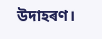উদাহৰণ।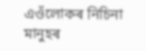এওঁলোকৰ নিচিনা মানুহৰ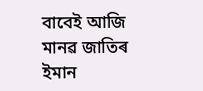বাবেই আজি মানৱ জাতিৰ ইমান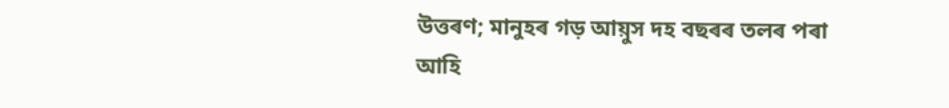উত্তৰণ; মানুহৰ গড় আয়ুস দহ বছৰৰ তলৰ পৰা আহি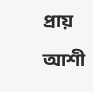প্ৰায় আশী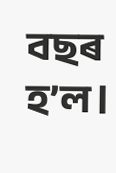বছৰ হ’ল।